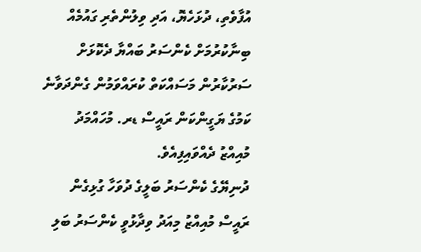އުފާވެތި، ދުޅަހެޔޮ، އަދި ވިލުންތެރި ގައުމެއް ބިނާކުރުމަށް ކެންސަރު ބައްޔާ ދެކޮޅަށް ސަރުކާރުން މަސައްކަތް ކުރައްވަމުން ގެންދަވާނެ ކަމުގެ ޔަގީންކަން ރައީސް ޑރ. މުހައްމަދު މުއިއްޒު ދެއްވައިފިއެވެ.
ދުނިޔޭގެ ކެންސަރު ބަލީގެ ދުވަހާ ގުޅިގެން ރައީސް މުއިއްޒު މިއަދު ވިދާޅުވީ ކެންސަރު ބަލި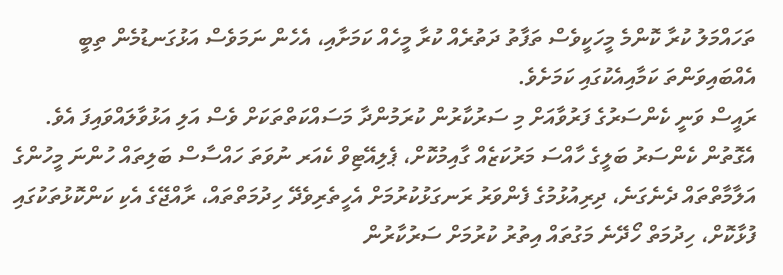ތަހައްމަލު ކުރާ ކޮންމެ މީހަކީވެސް ތަފާތު ދަތުރެއް ކުރާ މީހެއް ކަމަށާއި، އެހެން ނަމަވެސް އަޅުގަނޑުމެން ތިބީ އެއްބައިވަންތަ ކަމާއިއެކުގައި ކަމަށެވެ.
ރައީސް ވަނީ ކެންސަރުގެ ފަރުވާއަށް މި ސަރުކާރުން ކުރަމުންދާ މަސައްކަތްތަކަށް ވެސް އަލި އަޅުވާލައްވައިފަ އެވެ.
އެގޮތުން ކެންސަރު ބަލީގެ ހާއްސަ މަރުކަޒެއް ގާއިމުކޮށް، ޕެލިއޭޓިވް ކެއަރ ނުވަތަ ހައްސާސް ބަލިތައް ހުންނަ މީހުންގެ އަލާމާތްތައް ދެނެގަނެ، ދިރިއުޅުމުގެ ފެންވަރު ރަނގަޅުކުރުމަށް އެހީތެރިވެދޭ ހިދުމަތްތައް، ރާއްޖޭގެ އެކި ކަންކޮޅުތަކުގައި ފުޅާކޮށް، ހިދުމަތް ހޯދޭނެ މަގުތައް އިތުރު ކުރުމަށް ސަރުކާރުން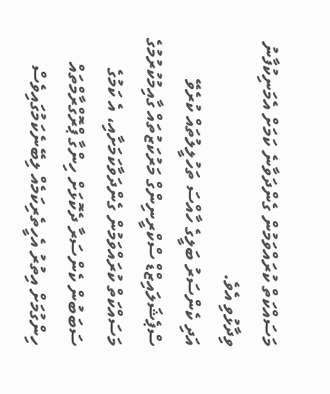މަސައްކަތް ކުރައްވަމުން ގެންދަވާނެ ކަމަށް އެމަނިކުފާނު ވިދާޅުވި އެވެ.
އަދި ކެންސަރު ބަލީގެ ހާއްސަ ތަހުލީލުތައް ކުރެވޭ ސްޕެޝަލައިޒްޑް ސްކްރީނިންގް މަރުކަޒުތައް ގާއިމުކުރުމުގެ މަސައްކަތް ކުރައްވަމުން ގެންދަވާކަމަށާއި، އެ ކަމުގެ ސަބަބުން ކެންސަރާ ދެކޮޅަށް ހިންގާ ޕްރޮގްރާމްތައް ހިންގުމަށް އިތުރު އެހީތެރިކަމެއް ލިބޭނެކަމުގައިވެސް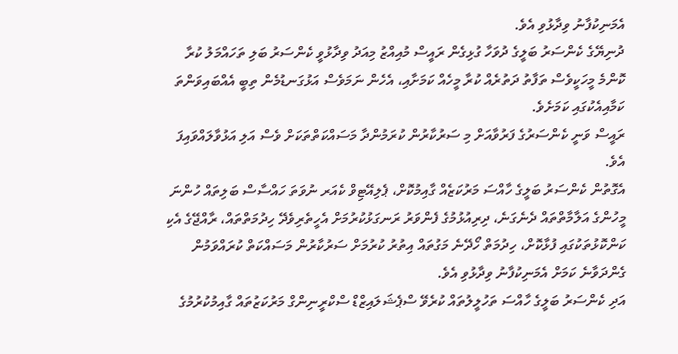އެމަނިކުފާނު ވިދާޅުވި އެވެ.
ދުނިޔޭގެ ކެންސަރު ބަލީގެ ދުވަހާ ގުޅިގެން ރައީސް މުއިއްޒު މިއަދު ވިދާޅުވީ ކެންސަރު ބަލި ތަހައްމަލު ކުރާ ކޮންމެ މީހަކީވެސް ތަފާތު ދަތުރެއް ކުރާ މީހެއް ކަމަށާއި، އެހެން ނަމަވެސް އަޅުގަނޑުމެން ތިބީ އެއްބައިވަންތަ ކަމާއިއެކުގައި ކަމަށެވެ.
ރައީސް ވަނީ ކެންސަރުގެ ފަރުވާއަށް މި ސަރުކާރުން ކުރަމުންދާ މަސައްކަތްތަކަށް ވެސް އަލި އަޅުވާލައްވައިފަ އެވެ.
އެގޮތުން ކެންސަރު ބަލީގެ ހާއްސަ މަރުކަޒެއް ގާއިމުކޮށް، ޕެލިއޭޓިވް ކެއަރ ނުވަތަ ހައްސާސް ބަލިތައް ހުންނަ މީހުންގެ އަލާމާތްތައް ދެނެގަނެ، ދިރިއުޅުމުގެ ފެންވަރު ރަނގަޅުކުރުމަށް އެހީތެރިވެދޭ ހިދުމަތްތައް، ރާއްޖޭގެ އެކި ކަންކޮޅުތަކުގައި ފުޅާކޮށް، ހިދުމަތް ހޯދޭނެ މަގުތައް އިތުރު ކުރުމަށް ސަރުކާރުން މަސައްކަތް ކުރައްވަމުން ގެންދަވާނެ ކަމަށް އެމަނިކުފާނު ވިދާޅުވި އެވެ.
އަދި ކެންސަރު ބަލީގެ ހާއްސަ ތަހުލީލުތައް ކުރެވޭ ސްޕެޝަލައިޒްޑް ސްކްރީނިންގް މަރުކަޒުތައް ގާއިމުކުރުމުގެ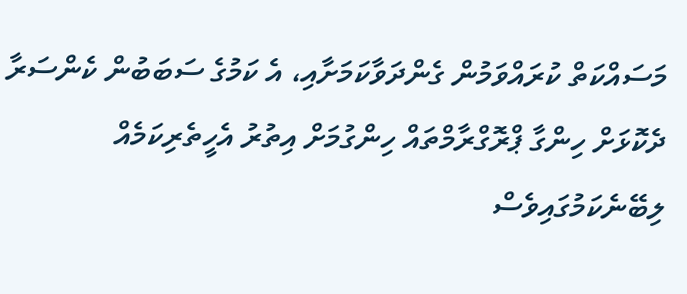މަސައްކަތް ކުރައްވަމުން ގެންދަވާކަމަށާއި، އެ ކަމުގެ ސަބަބުން ކެންސަރާ ދެކޮޅަށް ހިންގާ ޕްރޮގްރާމްތައް ހިންގުމަށް އިތުރު އެހީތެރިކަމެއް ލިބޭނެކަމުގައިވެސް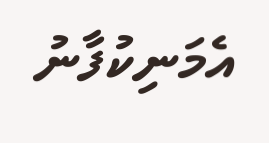އެމަނިކުފާނު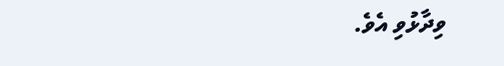ވިދާޅުވި އެވެ.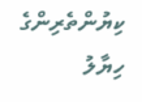ކިޔުންތެރިންގެ ހިޔާލު